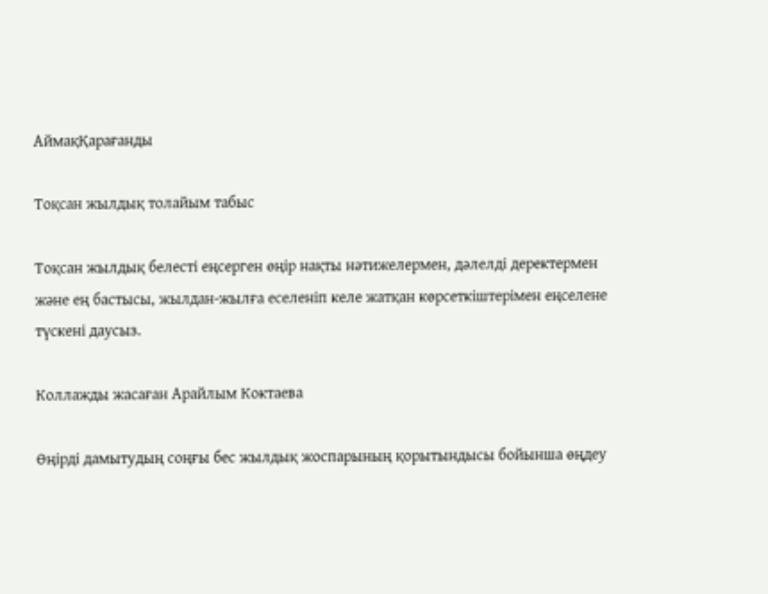АймақҚарағанды

Тоқсан жылдық толайым табыс

Тоқсан жылдық белесті еңсерген өңір нақты нәтижелермен, дәлелді деректермен және ең бастысы, жылдан-жылға еселеніп келе жатқан көрсеткіштерімен еңселене түскені даусыз.

Коллажды жасаған Арайлым Коктаева

Өңірді дамытудың соңғы бес жылдық жоспарының қорытындысы бойынша өңдеу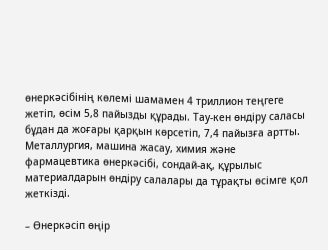өнеркәсібінің көлемі шамамен 4 триллион теңгеге жетіп, өсім 5,8 пайызды құрады. Тау-кен өндіру саласы бұдан да жоғары қарқын көрсетіп, 7,4 пайызға артты. Металлургия, машина жасау, химия және фармацевтика өнеркәсібі, сондай-ақ, құрылыс материалдарын өндіру салалары да тұрақты өсімге қол жеткізді.

– Өнеркәсіп өңір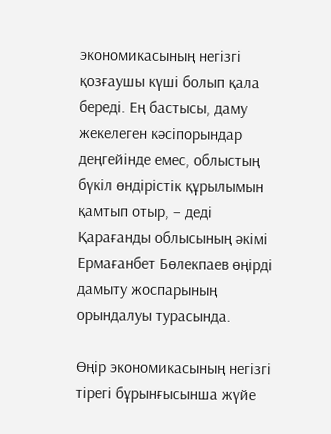экономикасының негізгі қозғаушы күші болып қала береді. Ең бастысы, даму жекелеген кәсіпорындар деңгейінде емес, облыстың бүкіл өндірістік құрылымын қамтып отыр, – деді Қарағанды облысының әкімі Ермағанбет Бөлекпаев өңірді дамыту жоспарының орындалуы турасында.

Өңір экономикасының негізгі тірегі бұрынғысынша жүйе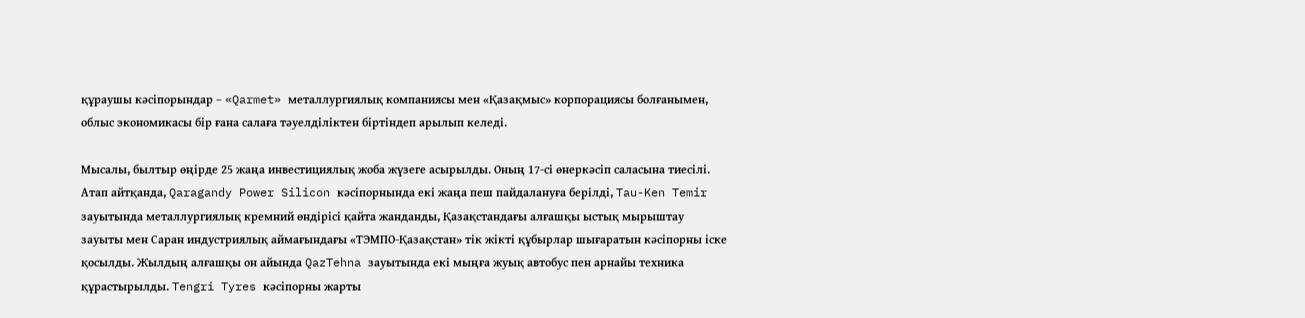құраушы кәсіпорындар – «Qarmet» металлургиялық компаниясы мен «Қазақмыс» корпорациясы болғанымен, облыс экономикасы бір ғана салаға тәуелділіктен біртіндеп арылып келеді.

Мысалы, былтыр өңірде 25 жаңа инвестициялық жоба жүзеге асырылды. Оның 17-сі өнеркәсіп саласына тиесілі. Атап айтқанда, Qaragandy Power Silicon кәсіпорнында екі жаңа пеш пайдалануға берілді, Tau-Ken Temir зауытында металлургиялық кремний өндірісі қайта жанданды, Қазақстандағы алғашқы ыстық мырыштау зауыты мен Саран индустриялық аймағындағы «ТЭМПО-Қазақстан» тік жікті құбырлар шығаратын кәсіпорны іске қосылды. Жылдың алғашқы он айында QazTehna зауытында екі мыңға жуық автобус пен арнайы техника құрастырылды. Tengri Tyres кәсіпорны жарты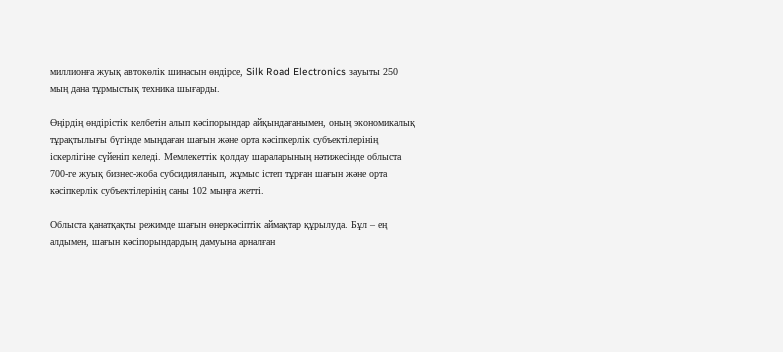миллионға жуық автокөлік шинасын өндірсе, Silk Road Electronics зауыты 250 мың дана тұрмыстық техника шығарды.

Өңірдің өндірістік келбетін алып кәсіпорындар айқындағанымен, оның экономикалық тұрақтылығы бүгінде мыңдаған шағын және орта кәсіпкерлік субъектілерінің іскерлігіне сүйеніп келеді. Мемлекеттік қолдау шараларының нәтижесінде облыста 700-ге жуық бизнес-жоба субсидияланып, жұмыс істеп тұрған шағын және орта кәсіпкерлік субъектілерінің саны 102 мыңға жетті.

Облыста қанатқақты режимде шағын өнеркәсіптік аймақтар құрылуда. Бұл – ең алдымен, шағын кәсіпорындардың дамуына арналған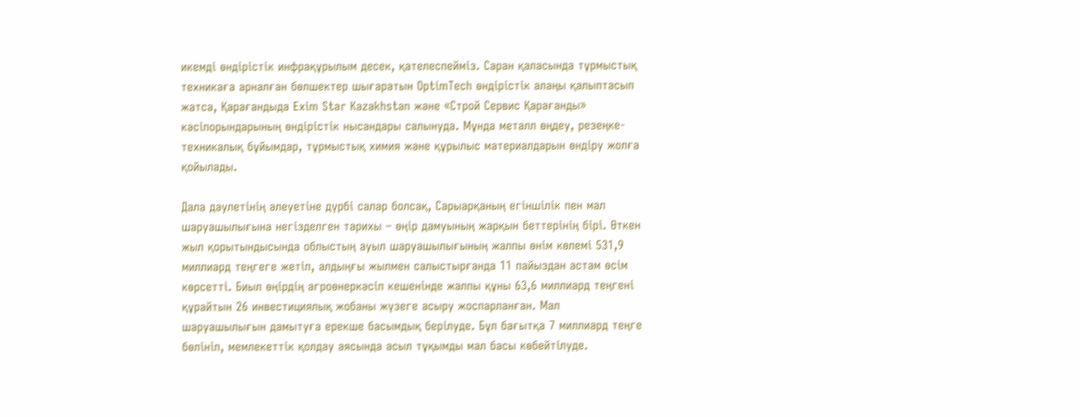икемді өндірістік инфрақұрылым десек, қателеспейміз. Саран қаласында тұрмыстық техникаға арналған бөлшектер шығаратын OptimTech өндірістік алаңы қалыптасып жатса, Қарағандыда Exim Star Kazakhstan және «Строй Сервис Қарағанды» кәсіпорындарының өндірістік нысандары салынуда. Мұнда металл өңдеу, резеңке-техникалық бұйымдар, тұрмыстық химия және құрылыс материалдарын өндіру жолға қойылады.

Дала дәулетінің әлеуетіне дүрбі салар болсақ, Сарыарқаның егіншілік пен мал шаруашылығына негізделген тарихы – өңір дамуының жарқын беттерінің бірі. Өткен жыл қорытындысында облыстың ауыл шаруашылығының жалпы өнім көлемі 531,9 миллиард теңгеге жетіп, алдыңғы жылмен салыстырғанда 11 пайыздан астам өсім көрсетті. Биыл өңірдің агроөнеркәсіп кешенінде жалпы құны 63,6 миллиард теңгені құрайтын 26 инвестициялық жобаны жүзеге асыру жоспарланған. Мал шаруашылығын дамытуға ерекше басымдық берілуде. Бұл бағытқа 7 миллиард теңге бөлініп, мемлекеттік қолдау аясында асыл тұқымды мал басы көбейтілуде.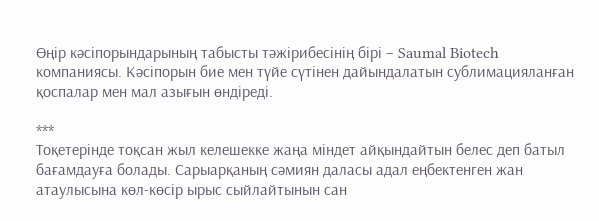Өңір кәсіпорындарының табысты тәжірибесінің бірі – Saumal Biotech компаниясы. Кәсіпорын бие мен түйе сүтінен дайындалатын сублимацияланған қоспалар мен мал азығын өндіреді.

***
Тоқетерінде тоқсан жыл келешекке жаңа міндет айқындайтын белес деп батыл бағамдауға болады. Сарыарқаның сәмиян даласы адал еңбектенген жан атаулысына көл-көсір ырыс сыйлайтынын сан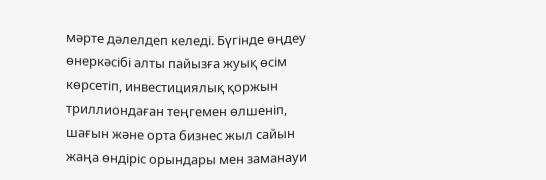мәрте дәлелдеп келеді. Бүгінде өңдеу өнеркәсібі алты пайызға жуық өсім көрсетіп, инвестициялық қоржын триллиондаған теңгемен өлшеніп, шағын және орта бизнес жыл сайын жаңа өндіріс орындары мен заманауи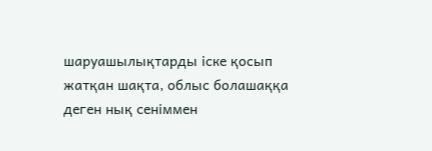шаруашылықтарды іске қосып жатқан шақта, облыс болашаққа деген нық сеніммен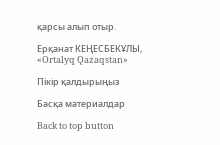қарсы алып отыр.

Ерқанат КЕҢЕСБЕКҰЛЫ,
«Ortalyq Qazaqstan»

Пікір қалдырыңыз

Басқа материалдар

Back to top button